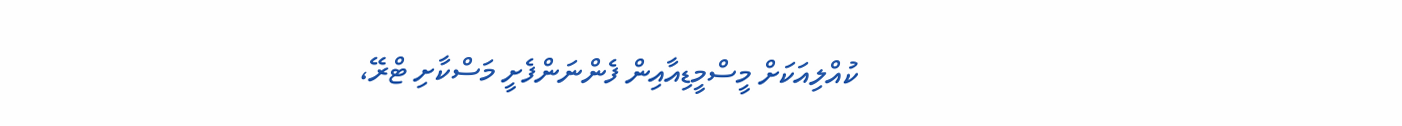ކުއްލިއަކަށް މީސްމީޑިއާއިން ފެންނަންފެށީ މަސްކާށި ޓްރޭ،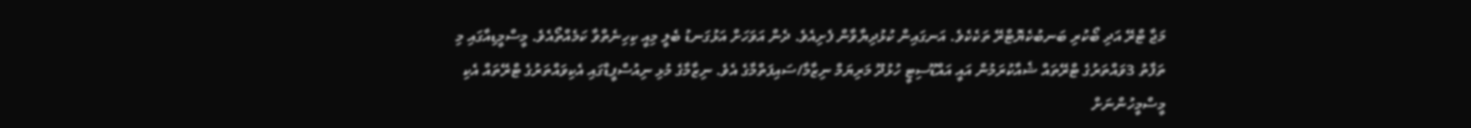މަޖާ ޓްރޭ އަދި ބޯކުރި ބަނބުކެޔޮޓްރޭ ތަކެކެވެ. އަނގައިން ކުޅުދިޔާވާން ފެށިއެވެ. ދެން އަވަހަށް އަޅުގަނޑު ބެލީ މިއީ ކިހިނެތްވާ ކަމެއްތޯއެވެ. މީސްމީޑިއާގައި މި ތަފާތު 3ވައްތަރުގެ ޓްރޭތައް ޝެއާކުރަމުން އައީ އައްޑޫސިޓީ ހުޅުދޫ މަރިޔަމް ނިޒާމާ/ސައިފަތްމާގެ އެވެ. ނިޒާމާގެ މުޅި ނިއުސްފީޑްގައި އެކިވައްތަރުގެ ޓްރޭތައް އެކި މީސްމީހުންނަށް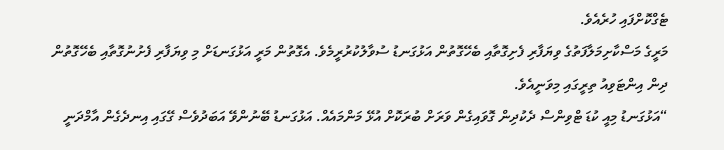ޓެގްކޮށްފައި ހުރެއެވެ.
މަރީގެ މަސްކާށިމަލާފަތުގެ ވިޔަފާރި ފެށިގޮތާއި ބެހޭގޮތުން އަޅުގަނޑު ސުވާލުކުރުރީމެވެ. އެގޮތުން މަރީ އަޅުގަނޑަށް މި ވިޔަފާރި ފެށުނުގޮތާއި ބެހޭގޮތުން ދިން އިންޓަވިއު ތިރީގައި މިވަނީއެވެ.
“އަޅުގަނޑު މިއީ ކުޑަ ޓްވިންސް ދެކުދިން ގޮވައިގެން ވަރަށް ބުރަކޮށް އުޅޭ މަންމައެއް. އަޅުގަނޑު ބޭނުންވޭ އަބަދުވެސް ގޭގައި އިނދެގެން އާމްދަނީ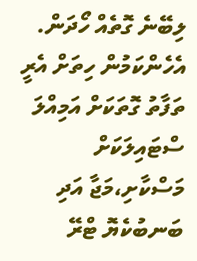ލިބޭނެ ގޮތެއް ހޯދަން. އެހެންކަމުން ހިތަށް އެރީ ތަފާތު ގޮތަކަށް އަމިއްލަ ސްޓައިލަކަށް މަސްކާށި،މަޖާ އަދި ބަނބުކެޔޮ ޓްރޭ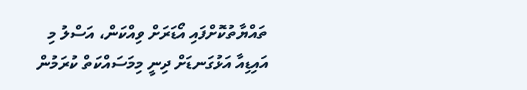ތައްޔާތުކޮށްފައި އޯޑަރަށް ވިއްކަން، އަސްލު މި އައިޑިއާ އަޅުގަނޑަށް ދިނީ މިމަސައްކަތް ކުރަމުން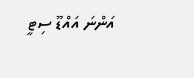އަންނަ އައްޑޫ ސިޓީ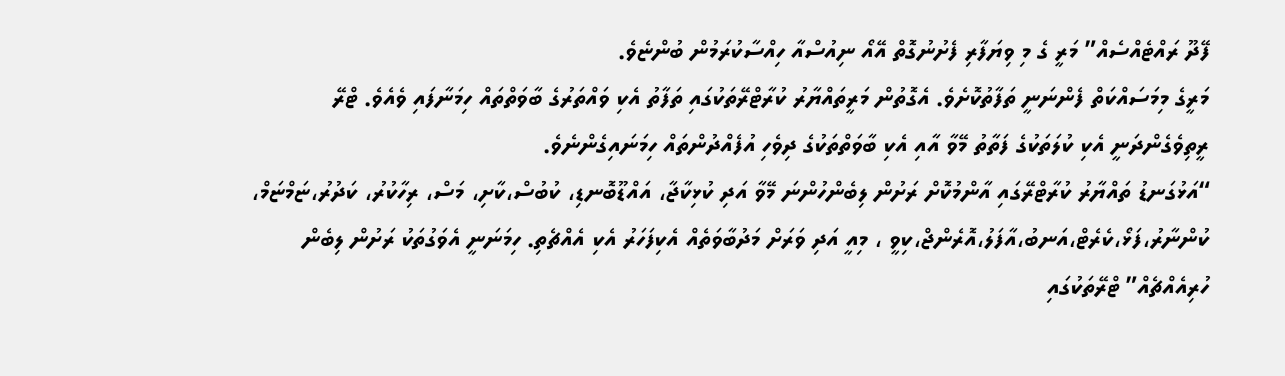ފޭދޫ ރައްޓެއްސެއް” މަރީ ގެ މި ވިޔަފާރި ފެށުނުގޮތް އޭއޯ ނިއުސްއާ ހިއްސާކުރަމުން ބުންޏެވެ.
މަރީގެ މިމަސައްކަތް ފެންނަނީ ތަފާތުކޮށެވެ. އެގޮތުން މަރީތައްޔާރު ކުރާޓްރޭތަކުގައި ތަފާތު އެކި ވައްތަރުގެ ބާވަތްތައް ހިމަނާފައި ވެއެވެ. ޓްރޭ ރީތިވެގެންދަނީ އެކި ކުލަތަކުގެ ފަތާތު މޭވާ އާއި އެކި ބާވަތްތަކުގެ ދިވެހި އުފެއްދުންތައް ހިމަނައިގެންނެވެ.
“އަޅުގަނޑު ތައްޔާރު ކުރާޓްރޭގައި އާންމުކޮށް ރަށުން ލިބެންހުންނަ މޭވާ އަދި ކުޅިކާޖާ، އައްޑޫބޮނޑި، ކުބުސް،ކާށި، މަސް، ރިހާކުރު، ކަދުރު،ޏަމްޏަމް، ކުންނާރު،ފަޅޯ،ކެރެޓް،އަނބު،އާފަލު،އޮރެންޖް،ކިވީ ، މިއީ އަދި ވަރަށް މަދުބާވަތެއް އެކިފަހަރު އެކި އެއްޗެތި. ހިމަނަނީ އެވަގުތަކު ރަށުން ލިބެން ހުރިއެއްޗެއް” ޓްރޭތަކުގައި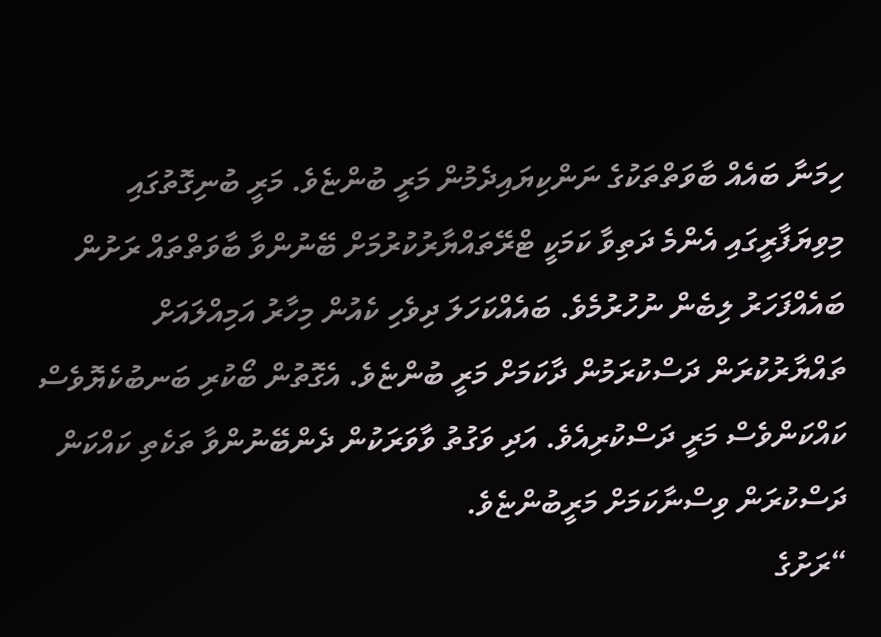ހިމަނާ ބައެއް ބާވަތްތަކުގެ ނަންކިޔައިދެމުން މަރީ ބުންޏެވެ. މަރީ ބުނިގޮތުގައި މިވިޔަފާރީގައި އެންމެ ދަތިވާ ކަމަކީ ޓްރޭތައްޔާރުކުރުމަށް ބޭނުންވާ ބާވަތްތައް ރަށުން ބައެއްފަހަރު ލިބެން ނުހުރުމެވެ. ބައެއްކަހަލަ ދިވެހި ކެއުން މިހާރު އަމިއްލައަށް ތައްޔާރުކުރަން ދަސްކުރަމުން ދާކަމަށް މަރީ ބުންޏެވެ. އެގޮތުން ބޯކުރި ބަނބުކެޔޮވެސް ކައްކަންވެސް މަރީ ދަސްކުރިއެވެ. އަދި ވަގުތު ވާވަރަކުން ދެންބޭނުންވާ ތަކެތި ކައްކަން ދަސްކުރަން ވިސްނާކަމަށް މަރީބުންޏެވެ.
“ރަށުގެ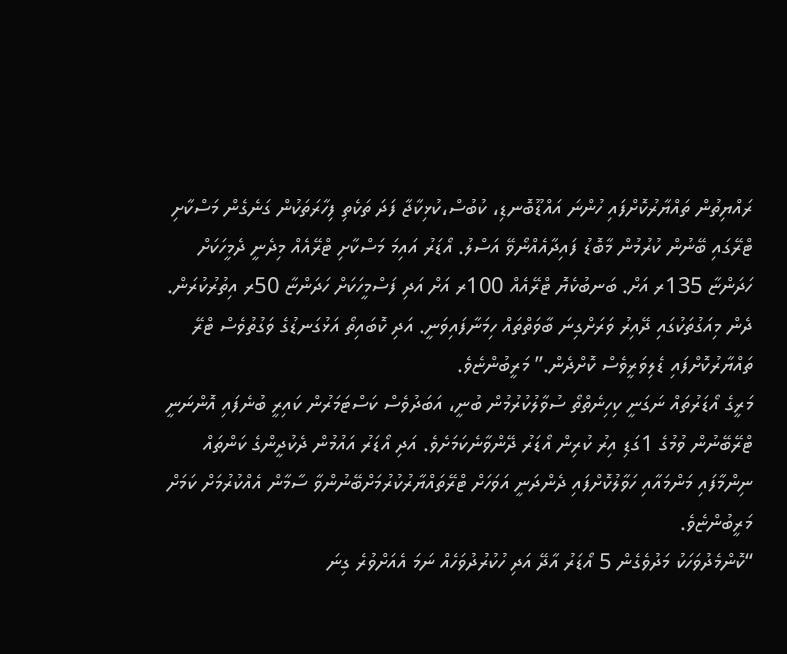ރައްޔިތުން ތައްޔާރުކޮށްފައި ހުންނަ އައްޑޫބޮނޑި، ކުބުސް،ކުޅިކާޖާ ފަދަ ތަކެތި ފިހާރަތަކުން ގަނެގެން މަސްކާށި ޓްރޭގައި ބޭނުން ކުރުމުން މާބޮޑު ފައިދާއެއްނޯވޭ އަސްލު. އޯޑަރު އައިމަ މަސްކާށި ޓްރޭއެއް މިދެނީ ދެމީހަކަށް ހަދަންޏާ 135ރ އަށް. ބަނބުކެޔޮ ޓްރޭއެއް 100ރ އަށް އަދި ފަސްމީހަކަށް ހަދަންޏާ 50ރ އިތުރުކުރަން. ދެން މިއަގުތަކުގައި ދޭއިރު ވަރަށްގިނަ ބާވަތްތައް ހިމަނާފައިވަނީ. އަދި ކޮބައިތޯ އަޅުގަނޑުގެ ވަގުތުވެސް ޓްރޭ ތައްޔާރުކޮށްފައި ޑެލިވަރީވެސް ކޮށްދެން.” މަރީބުންޏެވެ.
މަރީގެ އޯޑަރުތައް ނަގަނީ ކިހިނެތްތޯ ސުވާލުކުރުމުން ބުނީ، އަބަދުވެސް ކަސްޓަމަރުން ކައިރީ ބުނެފައި އޮންނަނީ ޓްރޭބޭނުން ވުމުގެ 1ގަޑި އިރު ކުރިން އޯޑަރު ދޭންވާނެކަމަށެވެ. އަދި އޯޑަރު އައުމުން ދެކުދީންގެ ކަންތައް ނިންމާފައި މަންމައާއި ހަވާލުކޮށްފައި ދެންދަނީ އަވަހަށް ޓްރޭތައްޔާރުކުރުމަށްބޭނުންވާ ސާމާން އެއްކުރުމަށް ކަމަށް މަރީބުންޏެވެ.
“ކޮންމެދުވަހަކު މަދުވެގެން 5 އޯޑަރު އާދޭ އަދި ހުކުރުދުވަހެއް ނަމަ އެއަށްވުރެ ގިނަ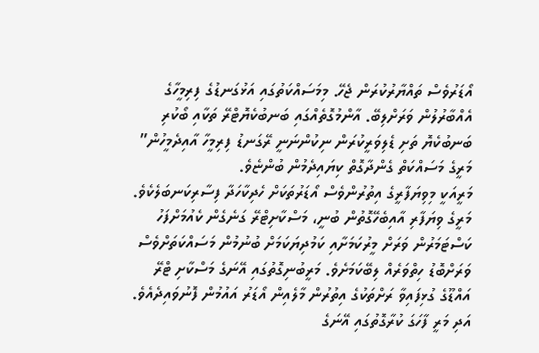އޯޑަރުވެސް ތައްޔާރުކުރަން ޖެހޭ. މިމަސައްކަތުގައި އަޅުގަނޑުގެ ފިރިމީހާގެ އެއްބާރުލުން ވަރަށްލިބޭ. އާންމުގޮތެއްގައި ބަނބުކެޔޮޓްރޭ ތަކާއި ބޯކުރި ބަނބުކެޔޮ ތަށި ޑެލިވަރީކުރަން ނިކުންނަނީ ރޭގަނޑު ފިރިމީހާ އާއިދެމީހުން” މަރީގެ މަސައްކަތް ގެންދާގޮތް ކިޔައިދެމުން ބުންޏެވެ.
މަރީއަކީ މިވިޔަފާރީގެ އިތުރުންވެސް އޯޑަރުތަކަށް ހެދިކާހަދާ ފިސާރިކަނބަލެކެވެ. މަރީގެ ވިޔަފާރި އާއިބެހޭގޮތުން ބުނީ، މަސްކާށިޓްރޭ ގަނެގެން ކެއުމަށްފަހު ކަސްޓަމަރުން ވަރަށް މީރުކަމަށާއި ކަމުދިޔަކަމަށް ބުނުމުން މަސައްކަތަށްވެސް ވަރަށްބޮޑު ހިތްވަރެއް ލިބޭކަމަށެވެ. މަރީބުނިގޮތުގައި އޭނަގެ މަސްކާށި ޓްރޭ އައްޑޫގެ ގުޅިފައިވާ ރަށްތަކުގެ އިތުރުން މާލެއިން އޯޑަރު އައުމުން ފޮނުވައިދެއެވެ. އަދި މަރީ ފާހަގަ ކުރާގޮތުގައި އޭނަގެ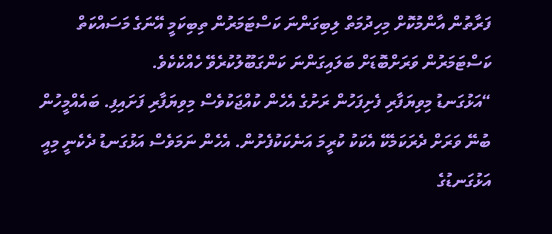ފަރާތުން އާންމުކޮށް މިހިދުމަތް ލިބިގަންނަ ކަސްޓަމަރުން ތިބިކަމީ އޭނަގެ މަސައްކަތް ކަސްޓަމަރުން ވަރަށްބޮޑަށް ބަލައިގަންނަ ކަންގަބޫލުކުރެވޭ ހެއްކެކެވެ.
“އަޅުގަނޑު މިވިޔަފާރި ފެށިފަހުން ރަށުގެ އެހެން ކުއްޖަކުވެސް މިވިޔަފާރި ފަށައިފި. ބައެއްމީހުން ބުނޭ ވަރަށް ދެރަކަމެކޭ އެކަކު ކުރީމަ އަނެކަކުފެށުން. އެހެން ނަމަވެސް އަޅުގަނޑު ދެކެނީ މިއީ އަޅުގަނޑުގެ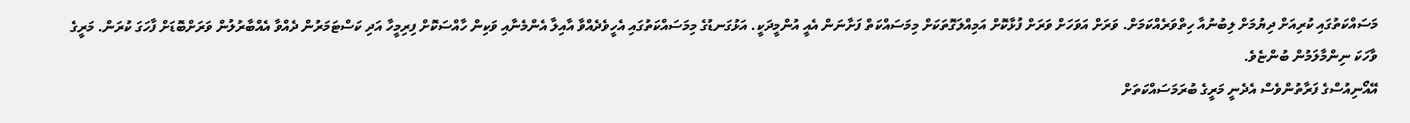މަސައްކަތުގައި ކުރިއަށް ދިޔުމަށް ލިބުނުއާ ހިތްވަރެއްކަމަށް. ވަރަށް އަވަހަށް ވަރަށް ފުޅާކޮށް އަމިއްލަގޮތަކަށް މިމަސައްކަތް ފަށާނަން އެއީ އުންމީދަކީ. އަޅުގަނޑުގެ މިމަސައްކަތުގައި އެހީވެދެއްވާ އާއިލާ އެންމެނާއި ވަކިން ހާއްސަކޮށް ފިރިމީހާ އަދި ކަސްޓަމަރުން ދެއްވާ އެއްބާރުލުން ވަރަށްބޮޑަށް ފާހަގަ ކުރަން. މަރީގެ ވާހަކަ ނިންމާލަމުން ބުންޏެވެ.
އޭއޯނިއުސްގެ ފަރާތުންވެސް އެދެނީ މަރީގެ ބުރަމަސައްކަތަށް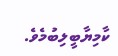ކާމިޔާބީލިބުމެވެ.